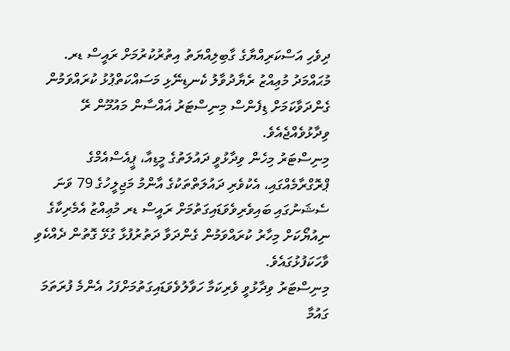ދިވެހި އަސްކަރިއްޔާގެ ގާބިލިއްޔަތު އިތުރުކުރުމަށް ރައީސް ޑރ. މުޙައްމަދު މުޢިއްޒު ރެޔާދުވާލު ކެނޑިނޭޅި މަސައްކަތްޕުޅު ކުރައްވަމުން ގެންދަވާކަމަށް ޑިފެންސް މިނިސްޓަރު ޣައްސާން މައުމޫން ރޭ ވިދާޅުވެއްޖެއެވެ.
މިނިސްޓަރު މިހެން ވިދާޅުވީ ދައުލަތުގެ މީޑިއާ، ޕީއެސްއެމްގެ ޕްރޮގްރާމެއްގައި، އެކުވެރި ދައުލަތްތަކުގެ އާންމު މަޖިލީހުގެ 79 ވަނަ ސެޝަނުގައި ބައިވެރިވެވަޑައިގަތުމަށް ރައީސް ޑރ މުޢިއްޒު އެމެރިކާގެ ނިއުޔޯކަށް މިހާރު ކުރައްވަމުން ގެންދަވާ ދަތުރުފުޅާ ގުޅޭ ގޮތުން ދެއްކެވި ވާހަކަފުޅުގައެވެ.
މިނިސްޓަރު ވިދާޅުވީ ވެރިކަމާ ހަވާލުވެވަޑައިގަތުމަށްފަހު އެންމެ ފުރަތަމަ ގައުމާ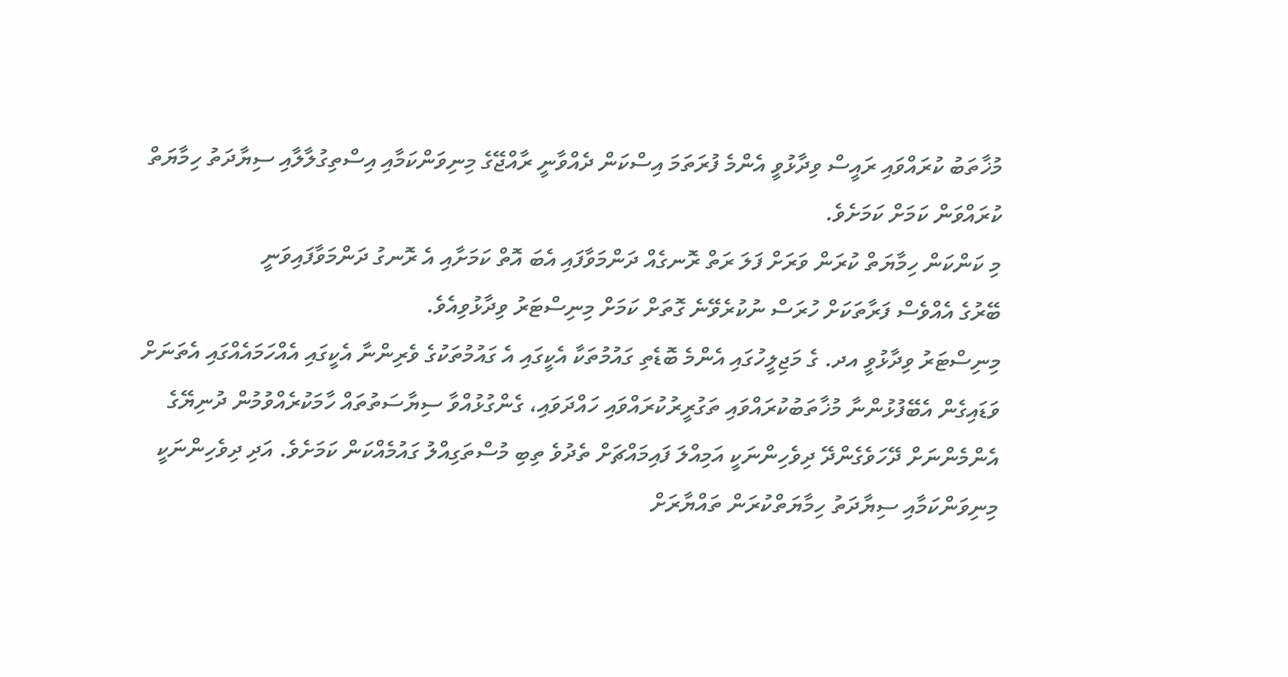މުޚާތަބު ކުރައްވައި ރައީސް ވިދާޅުވީ އެންމެ ފުރަތަމަ އިސްކަން ދެއްވާނީ ރާއްޖޭގެ މިނިވަންކަމާއި އިސްތިގުލާލާއި ސިޔާދަތު ހިމާޔަތް ކުރައްވަން ކަމަށް ކަމަށެވެ.
މި ކަންކަން ހިމާޔަތް ކުރަން ވަރަށް ފަލަ ރަތް ރޮނގެއް ދަންމަވާފައި އެބަ އޮތް ކަމަށާއި އެ ރޮނގު ދަންމަވާފައިވަނީ
ބޭރުގެ އެއްވެސް ފަރާތަކަށް ހުރަސް ނުކުރެވޭނެ ގޮތަށް ކަމަށް މިނިސްޓަރު ވިދާޅުވިއެވެ.
މިނިސްޓަރު ވިދާޅުވީ އދ. ގެ މަޖިލީހުގައި އެންމެ ބޮޑެތި ގައުމުތަކާ އެކީގައި އެ ގައުމުތަކުގެ ވެރިންނާ އެކީގައި އެއްހަމައެއްގައި އެތަނަށް ވަޑައިގެން އެބޭފުޅުންނާ މުޚާތަބުކުރައްވައި ތަގުރީރުކުރައްވައި ހައްދަވައި، ގެންގުޅުއްވާ ސިޔާސަތުތައް ހާމަކުރެއްވުމުން ދުނިޔޭގެ އެންމެންނަށް ދޭހަވެގެންދޭ ދިވެހިންނަކީ އަމިއްލަ ފައިމައްޗަށް ތެދުވެ ތިބި މުސްތަގިއްލު ގައުމެއްކަން ކަމަށެވެ. އަދި ދިވެހިންނަކީ މިނިވަންކަމާއި ސިޔާދަތު ހިމާޔަތްކުރަން ތައްޔާރަށް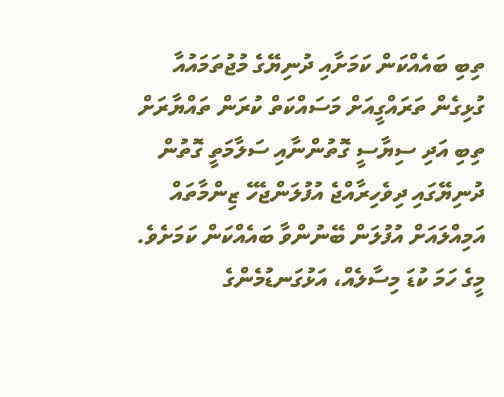ތިބި ބައެއްކަން ކަމަށާއި ދުނިޔޭގެ މުޖުތަމައުއާ ގުޅިގެން ތަރައްގީއަށް މަސައްކަތް ކުރަން ތައްޔާރަށް ތިބި އަދި ސިޔާސީ ގޮތުންނާއި ސަލާމަތީ ގޮތުން ދުނިޔޭގައި ދިވެހިރާއްޖެ އުފުލަންޖެހޭ ޒިންމާތައް އަމިއްލައަށް އުފުލަން ބޭނުންވާ ބައެއްކަން ކަމަށެވެ.
މީގެ ހަމަ ކުޑަ މިސާލެއް، އަޅުގަނޑުމެންގެ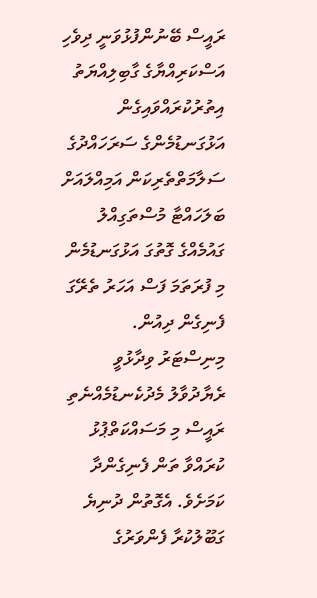ރައީސް ބޭނުންފުޅުވަނީ ދިވެހި އަސްކަރިއްޔާގެ ގާބިލިއްޔަތު އިތުރުކުރައްވައިގެން އަޅުގަނޑުމެންގެ ސަރަހައްދުގެ ސަލާމަތްތެރިކަން އަމިއްލައަށް ބަލަހައްޓާ މުސްތަގިއްލު ގައުމެއްގެ ގޮތުގަ އަޅުގަނޑުމެން މި ފުރަތަމަ ފަސް އަހަރު ތެރޭގަ ފެނިގެން ދިއުން.
މިނިސްޓަރު ވިދާޅުވީ ރެޔާދުވާލު މެދުކެނޑުމެއްނެތި ރައީސް މި މަސައްކަތްޕުޅު ކުރައްވާ ތަން ފެނިގެންދާ ކަމަށެވެ. އެގޮތުން ދުނިޔެ ގަބޫލުކުރާ ފެންވަރުގެ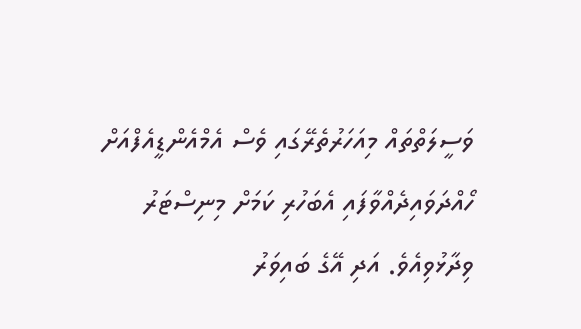ވަސީލަތްތައް މިއަހަރުތެރޭގައި ވެސް އެމްއެންޑީއެފްއަށް ހޯއްދަވައިދެއްވާފައި އެބަހުރި ކަމަށް މިނިސްޓަރު ވިދާޅުވިއެވެ. އަދި އޭގެ ބައިވަރު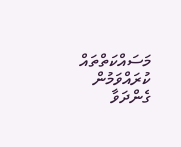މަސައްކަތްތައް ކުރައްވަމުން ގެންދަވާ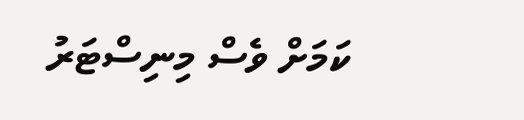ކަމަށް ވެސް މިނިސްޓަރު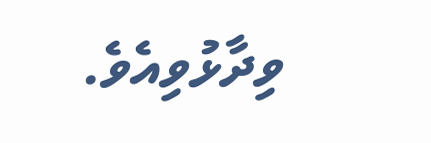ވިދާޅުވިއެވެ.